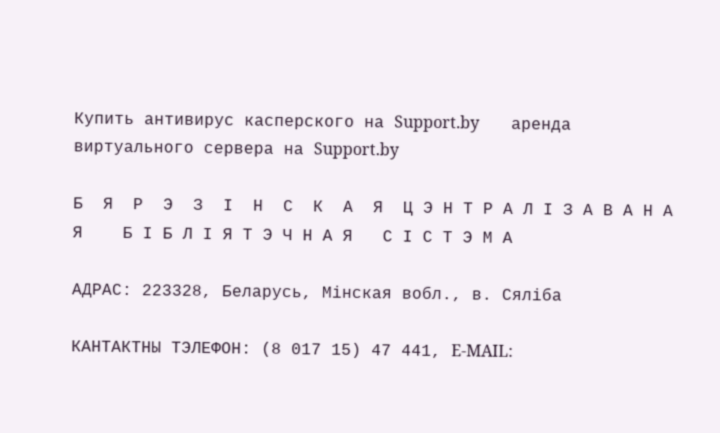Купить антивирус касперского на Support.by        аренда виртуального cервера на Support.by

Б  Я  Р  Э  З  І  Н  С  К  А  Я  Ц Э Н Т Р А Л І З А В А Н А Я    Б І Б Л І Я Т Э Ч Н А Я   С І С Т Э М А

АДРАС: 223328, Беларусь, Мінская вобл., в. Сяліба

КАНТАКТНЫ ТЭЛЕФОН: (8 017 15) 47 441, E-MAIL: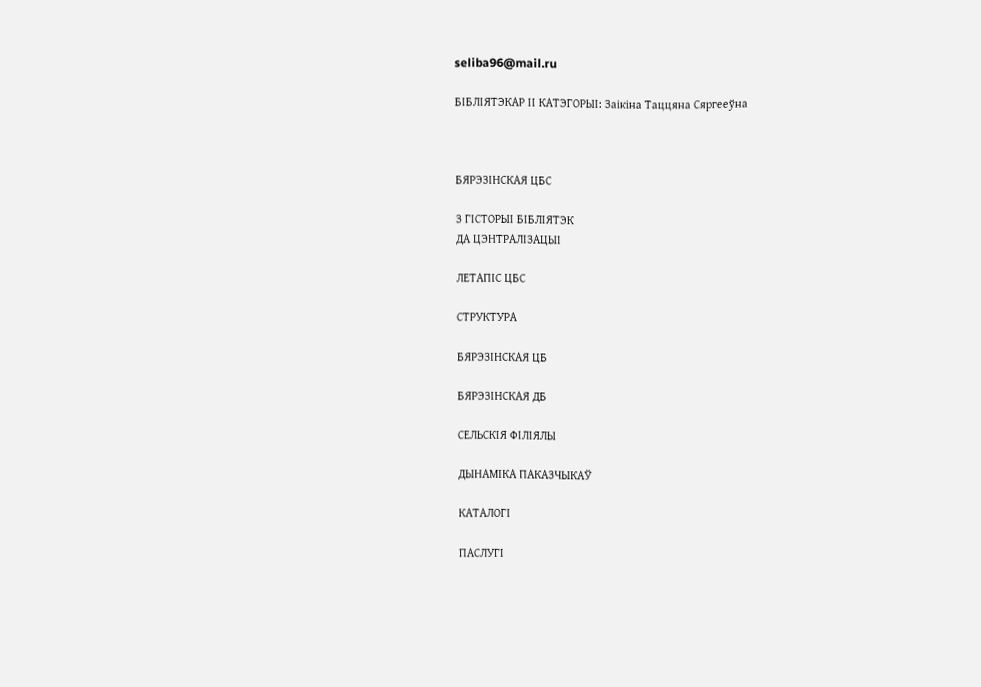seliba96@mail.ru

БІБЛІЯТЭКАР ІІ КАТЭГОРЫІ: Заікіна Таццяна Сяргееўна



БЯРЭЗІНСКАЯ ЦБС

З ГІСТОРЫІ БІБЛІЯТЭК
ДА ЦЭНТРАЛІЗАЦЫІ

ЛЕТАПІС ЦБС

СТРУКТУРА

БЯРЭЗІНСКАЯ ЦБ

БЯРЭЗІНСКАЯ ДБ

СЕЛЬСКІЯ ФІЛІЯЛЫ

ДЫНАМІКА ПАКАЗЧЫКАЎ

КАТАЛОГІ

ПАСЛУГІ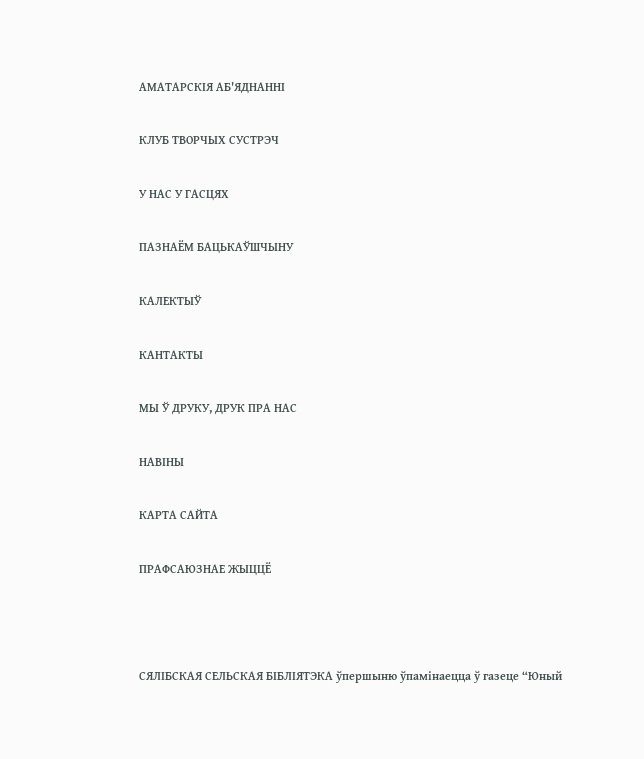АМАТАРСКІЯ АБ'ЯДНАННІ

КЛУБ ТВОРЧЫХ СУСТРЭЧ

У НАС У ГАСЦЯХ

ПАЗНАЁМ БАЦЬКАЎШЧЫНУ

КАЛЕКТЫЎ

КАНТАКТЫ

МЫ Ў ДРУКУ, ДРУК ПРА НАС

НАВІНЫ

КАРТА САЙТА

ПРАФСАЮЗНАЕ ЖЫЦЦЁ



СЯЛІБСКАЯ СЕЛЬСКАЯ БІБЛІЯТЭКА ўпершыню ўпамінаецца ў газеце “Юный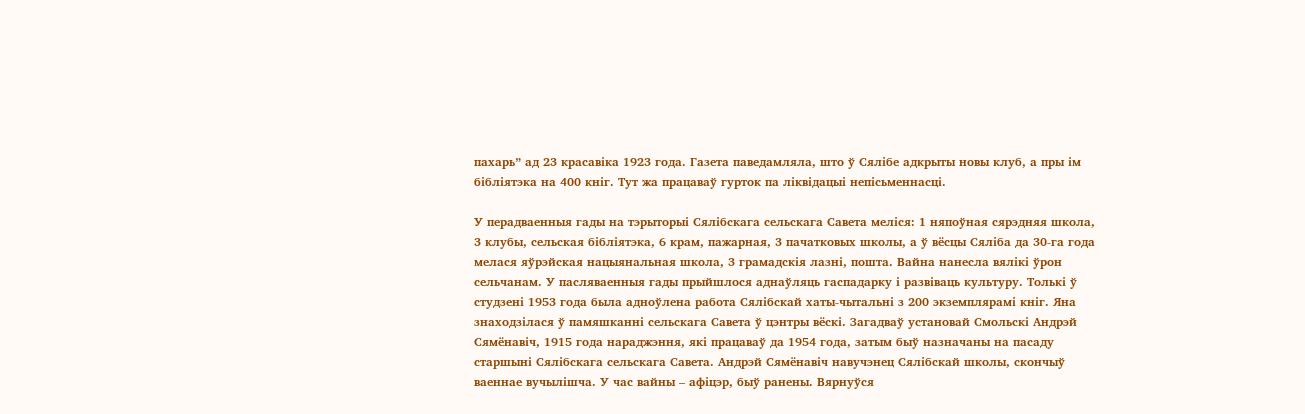пахарь” ад 23 красавіка 1923 года. Газета паведамляла, што ў Сялібе адкрыты новы клуб, а пры ім бібліятэка на 400 кніг. Тут жа працаваў гурток па ліквідацыі непісьменнасці.

У перадваенныя гады на тэрыторыі Сялібскага сельскага Савета меліся: 1 няпоўная сярэдняя школа, 3 клубы, сельская бібліятэка, 6 крам, пажарная, 3 пачатковых школы, а ў вёсцы Сяліба да 30-га года мелася яўрэйская нацыянальная школа, 3 грамадскія лазні, пошта. Вайна нанесла вялікі ўрон сельчанам. У пасляваенныя гады прыйшлося аднаўляць гаспадарку і развіваць культуру. Толькі ў студзені 1953 года была адноўлена работа Сялібскай хаты-чытальні з 200 экземплярамі кніг. Яна знаходзілася ў памяшканні сельскага Савета ў цэнтры вёскі. Загадваў установай Смольскі Андрэй Сямёнавіч, 1915 года нараджэння, які працаваў да 1954 года, затым быў назначаны на пасаду старшыні Сялібскага сельскага Савета. Андрэй Сямёнавіч навучэнец Сялібскай школы, скончыў ваеннае вучылішча. У час вайны – афіцэр, быў ранены. Вярнуўся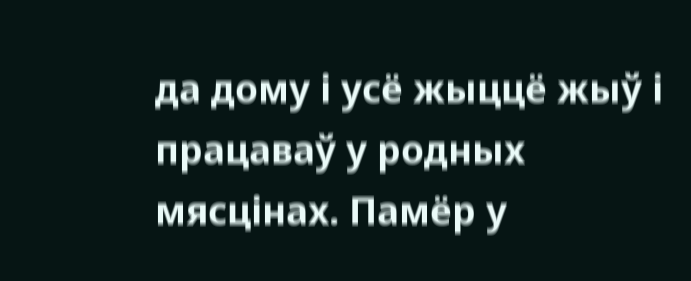да дому і усё жыццё жыў і працаваў у родных мясцінах. Памёр у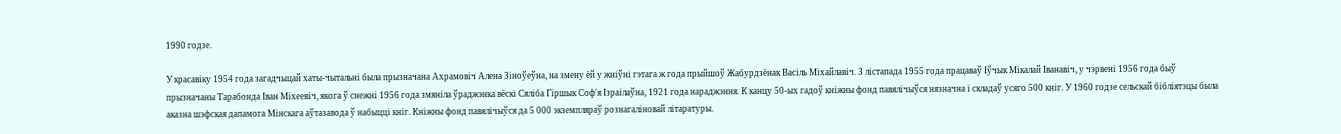1990 годзе.

У красавіку 1954 года загадчыцай хаты-чытальні была прызначана Ахрамовіч Алена Зіноўеўна, на змену ёй у жніўні гэтага ж года прыйшоў Жабурдзёнак Васіль Міхайлавіч. З лістапада 1955 года працаваў Іўчык Мікалай Іванавіч, у чэрвені 1956 года быў прызначаны Тарабонда Іван Міхеевіч, якога ў снежні 1956 года змяніла ўраджэнка вёскі Сяліба Гіршык Соф'я Ізраілаўна, 1921 года нараджэння. К канцу 50-ых гадоў кніжны фонд павялічыўся нязначна і складаў усяго 500 кніг. У 1960 годзе сельскай бібліятэцы была аказна шэфская дапамога Мінскага аўтазавода ў набыцці кніг. Кніжны фонд павялічыўся да 5 000 экземпляраў рознагаліновай літаратуры.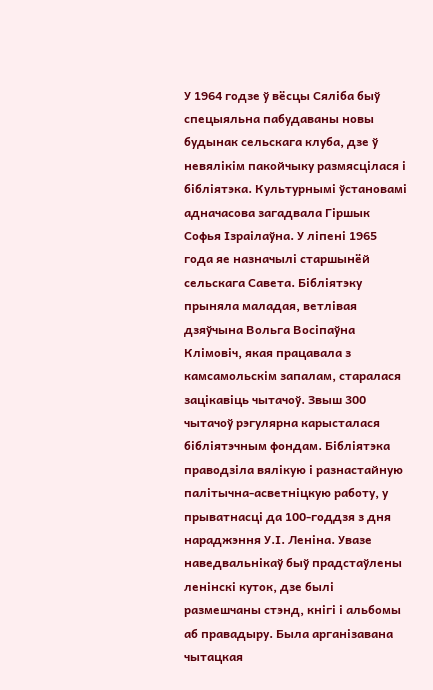У 1964 годзе ў вёсцы Сяліба быў спецыяльна пабудаваны новы будынак сельскага клуба, дзе ў невялікім пакойчыку размясцілася і бібліятэка. Культурнымі ўстановамі адначасова загадвала Гіршык Софья Ізраілаўна. У ліпені 1965 года яе назначылі старшынёй сельскага Савета. Бібліятэку прыняла маладая, ветлівая дзяўчына Вольга Восіпаўна Клімовіч, якая працавала з камсамольскім запалам, старалася зацікавіць чытачоў. Звыш 300 чытачоў рэгулярна карысталася бібліятэчным фондам. Бібліятэка праводзіла вялікую і разнастайную палітычна-асветніцкую работу, у прыватнасці да 100-годдзя з дня нараджэння У.І. Леніна. Увазе наведвальнікаў быў прадстаўлены ленінскі куток, дзе былі размешчаны стэнд, кнігі і альбомы аб правадыру. Была арганізавана чытацкая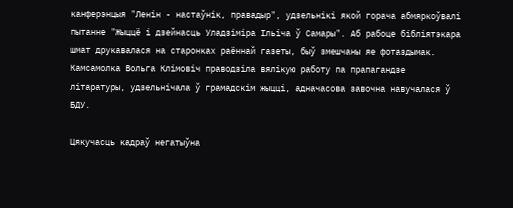канферэнцыя "Ленін - настаўнік, правадыр", удзельнікі якой горача абмяркоўвалі пытанне "Жыццё і дзейнасць Уладзіміра Ільіча ў Самары". Аб рабоце бібліятэкара шмат друкавалася на старонках раённай газеты, быў змешчаны яе фотаздымак. Камсамолка Вольга Клімовіч праводзіла вялікую работу па прапагандзе літаратуры, удзельнічала ў грамадскім жыцці, адначасова завочна навучалася ў БДУ.

Цякучасць кадраў негатыўна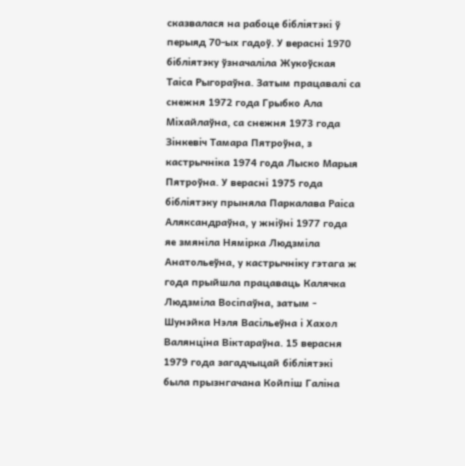сказвалася на рабоце бібліятэкі ў перыяд 70-ых гадоў. У верасні 1970 бібліятэку ўзначаліла Жукоўская Таіса Рыгораўна. Затым працавалі са снежня 1972 года Грыбко Ала Міхайлаўна, са снежня 1973 года Зінкевіч Тамара Пятроўна, з кастрычніка 1974 года Лыско Марыя Пятроўна. У верасні 1975 года бібліятэку прыняла Паркалава Раіса Аляксандраўна, у жніўні 1977 года яе змяніла Нямірка Людзміла Анатольеўна, у кастрычніку гэтага ж года прыйшла працаваць Калячка Людзміла Восіпаўна, затым - Шунэйка Нэля Васільеўна і Хахол Валянціна Віктараўна. 15 верасня 1979 года загадчыцай бібліятэкі была прызнгачана Койпіш Галіна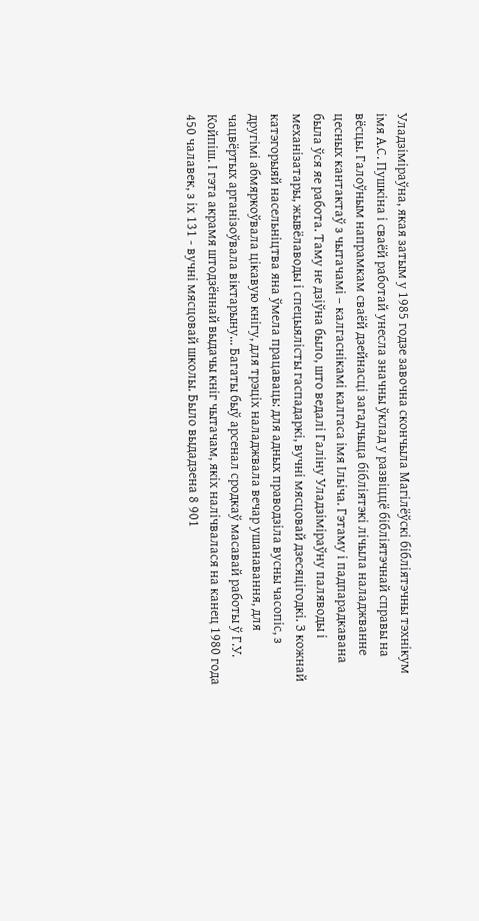Уладзіміраўна, якая затым у 1985 годзе завочна скончыла Магілёўскі бібліятэчны тэхнікум імя А.С. Пушкіна і сваёй работай унесла значны ўклад у развіццё бібліятэчнай справы на вёсцы. Галоўным напрамкам сваёй дзейнасці загадчыца бібліятэкі лічыла наладжванне цесных кантактаў з чытачамі – калгаснікамі калгаса імя Ільіча. Гэтаму і падпарадкавана была ўся яе работа. Таму не дзіўна было, што ведалі Галіну Уладзіміраўну паляводы і механізатары, жывёлаводы і спецыялісты гаспадаркі, вучні мясцовай дзесяцігодкі. З кожнай катэгорыяй насельніцтва яна ўмела працаваць: для адных праводзіла вусны часопіс, з другімі абмяркоўвала цікавую кнігу, для трэціх наладжвала вечар ушанавання, для чацвёртых арганізоўвала віктарыну… Багаты быў арсенал сродкаў масавай работы ў Г.У. Койпіш. І гэта акрамя штодзённай выдачы кніг чытачам, якіх налічвалася на канец 1980 года 450 чалавек, з іх 131 - вучні мясцовай школы. Было выдадзена 8 901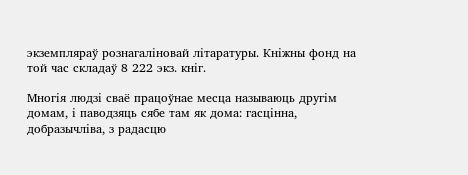экземпляраў рознагаліновай літаратуры. Кніжны фонд на той час складаў 8 222 экз. кніг.

Многія людзі сваё працоўнае месца называюць другім домам, і паводзяць сябе там як дома: гасцінна, добразычліва, з радасцю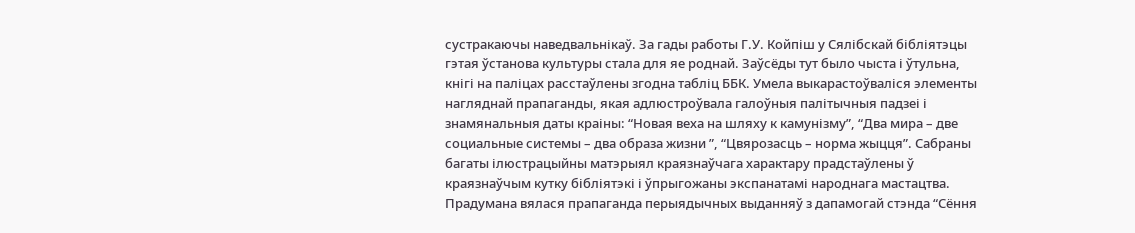сустракаючы наведвальнікаў. За гады работы Г.У. Койпіш у Сялібскай бібліятэцы гэтая ўстанова культуры стала для яе роднай. Заўсёды тут было чыста і ўтульна, кнігі на паліцах расстаўлены згодна табліц ББК. Умела выкарастоўваліся элементы нагляднай прапаганды, якая адлюстроўвала галоўныя палітычныя падзеі і знамянальныя даты краіны: “Новая веха на шляху к камунізму”, “Два мира – две социальные системы – два образа жизни ”, “Цвярозасць – норма жыцця”. Сабраны багаты ілюстрацыйны матэрыял краязнаўчага характару прадстаўлены ў краязнаўчым кутку бібліятэкі і ўпрыгожаны экспанатамі народнага мастацтва. Прадумана вялася прапаганда перыядычных выданняў з дапамогай стэнда “Сёння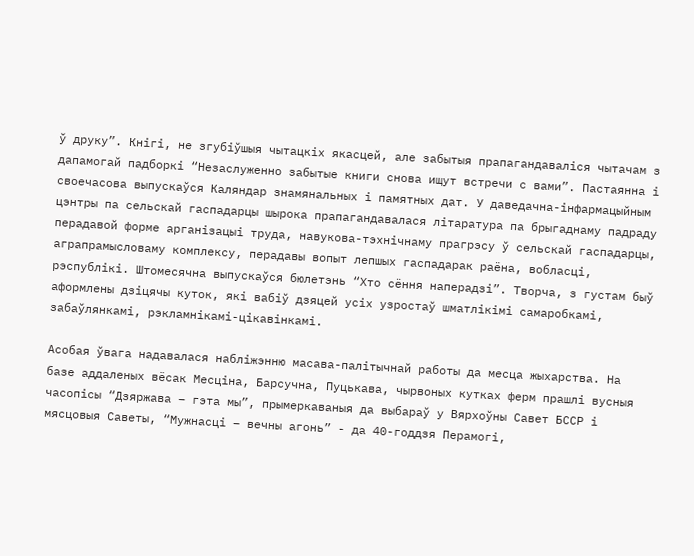ў друку”. Кнігі, не згубіўшыя чытацкіх якасцей, але забытыя прапагандаваліся чытачам з дапамогай падборкі “Незаслуженно забытые книги снова ищут встречи с вами”. Пастаянна і своечасова выпускаўся Каляндар знамянальных і памятных дат. У даведачна-інфармацыйным цэнтры па сельскай гаспадарцы шырока прапагандавалася літаратура па брыгаднаму падраду перадавой форме арганізацыі труда, навукова-тэхнічнаму прагрэсу ў сельскай гаспадарцы, аграпрамысловаму комплексу, перадавы вопыт лепшых гаспадарак раёна, вобласці, рэспублікі. Штомесячна выпускаўся бюлетэнь “Хто сёння наперадзі”. Творча, з густам быў аформлены дзіцячы куток, які вабіў дзяцей усіх узростаў шматлікімі самаробкамі, забаўлянкамі, рэкламнікамі-цікавінкамі.

Асобая ўвага надавалася набліжэнню масава-палітычнай работы да месца жыхарства. На базе аддаленых вёсак Месціна, Барсучна, Пуцькава, чырвоных кутках ферм прашлі вусныя часопісы “Дзяржава – гэта мы”, прымеркаваныя да выбараў у Вярхоўны Савет БССР і мясцовыя Саветы, “Мужнасці – вечны агонь” - да 40-годдзя Перамогі,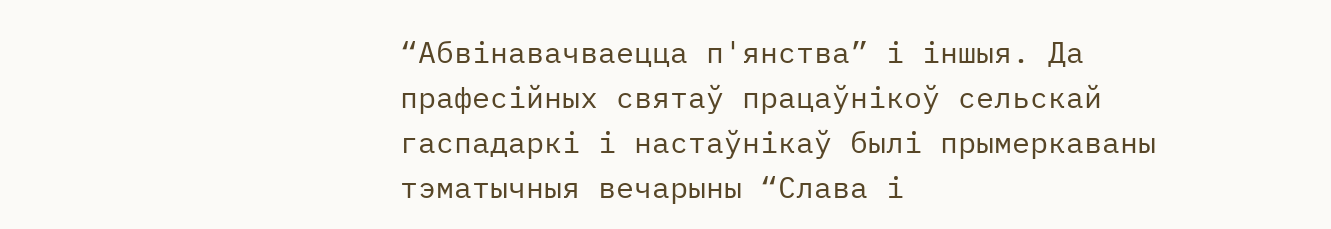“Абвінавачваецца п'янства” і іншыя. Да прафесійных святаў працаўнікоў сельскай гаспадаркі і настаўнікаў былі прымеркаваны тэматычныя вечарыны “Слава і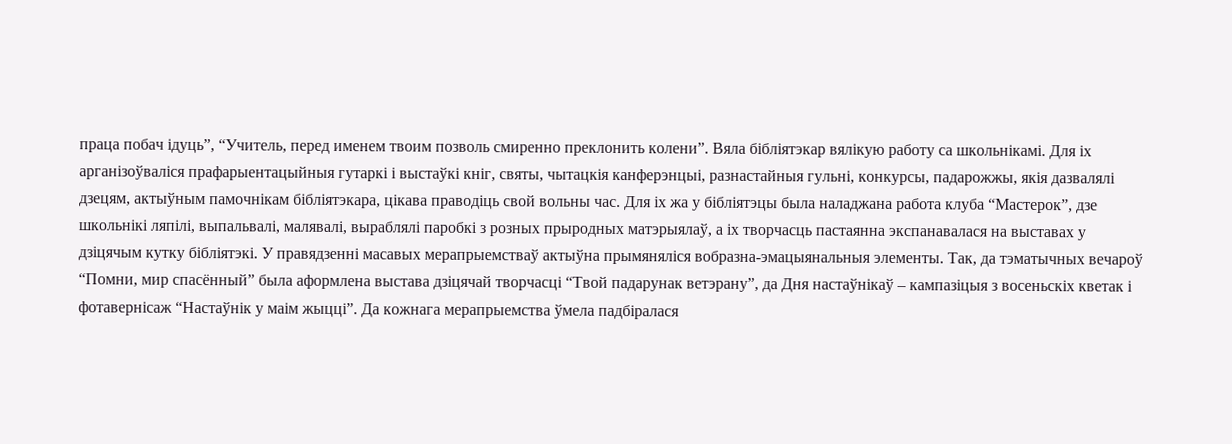праца побач ідуць”, “Учитель, перед именем твоим позволь смиренно преклонить колени”. Вяла бібліятэкар вялікую работу са школьнікамі. Для іх арганізоўваліся прафарыентацыйныя гутаркі і выстаўкі кніг, святы, чытацкія канферэнцыі, разнастайныя гульні, конкурсы, падарожжы, якія дазвалялі дзецям, актыўным памочнікам бібліятэкара, цікава праводіць свой вольны час. Для іх жа у бібліятэцы была наладжана работа клуба “Мастерок”, дзе школьнікі ляпілі, выпальвалі, малявалі, выраблялі паробкі з розных прыродных матэрыялаў, а іх творчасць пастаянна экспанавалася на выставах у дзіцячым кутку бібліятэкі. У правядзенні масавых мерапрыемстваў актыўна прымяняліся вобразна-эмацыянальныя элементы. Так, да тэматычных вечароў “Помни, мир спасённый” была аформлена выстава дзіцячай творчасці “Твой падарунак ветэрану”, да Дня настаўнікаў – кампазіцыя з восеньскіх кветак і фотавернісаж “Настаўнік у маім жыцці”. Да кожнага мерапрыемства ўмела падбіралася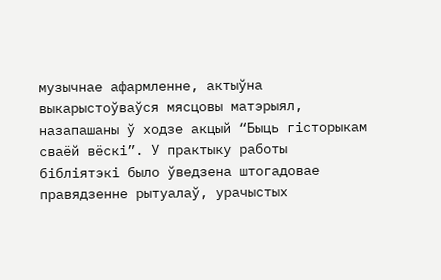музычнае афармленне, актыўна выкарыстоўваўся мясцовы матэрыял, назапашаны ў ходзе акцый “Быць гісторыкам сваёй вёскі”. У практыку работы бібліятэкі было ўведзена штогадовае правядзенне рытуалаў, урачыстых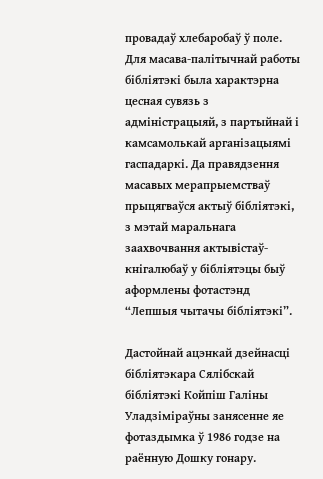провадаў хлебаробаў ў поле. Для масава-палітычнай работы бібліятэкі была характэрна цесная сувязь з адміністрацыяй, з партыйнай і камсамолькай арганізацыямі гаспадаркі. Да правядзення масавых мерапрыемстваў прыцягваўся актыў бібліятэкі, з мэтай маральнага заахвочвання актывістаў-кнігалюбаў у бібліятэцы быў аформлены фотастэнд “Лепшыя чытачы бібліятэкі”.

Дастойнай ацэнкай дзейнасці бібліятэкара Сялібскай бібліятэкі Койпіш Галіны Уладзіміраўны занясенне яе фотаздымка ў 1986 годзе на раённую Дошку гонару.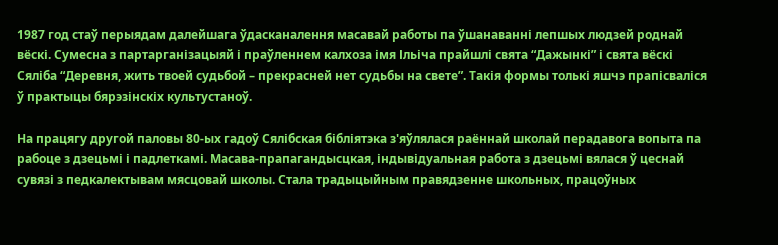1987 год стаў перыядам далейшага ўдасканалення масавай работы па ўшанаванні лепшых людзей роднай вёскі. Сумесна з партарганізацыяй і праўленнем калхоза імя Ільіча прайшлі свята “Дажынкі” і свята вёскі Сяліба “Деревня, жить твоей судьбой – прекрасней нет судьбы на свете”. Такія формы толькі яшчэ прапісваліся ў практыцы бярэзінскіх культустаноў.

На працягу другой паловы 80-ых гадоў Сялібская бібліятэка з'яўлялася раённай школай перадавога вопыта па рабоце з дзецьмі і падлеткамі. Масава-прапагандысцкая, індывідуальная работа з дзецьмі вялася ў цеснай сувязі з педкалектывам мясцовай школы. Стала традыцыйным правядзенне школьных, працоўных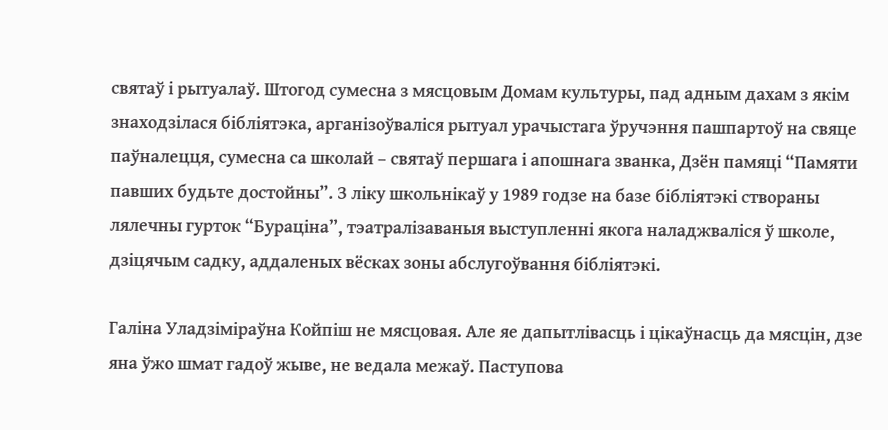святаў і рытуалаў. Штогод сумесна з мясцовым Домам культуры, пад адным дахам з якім знаходзілася бібліятэка, арганізоўваліся рытуал урачыстага ўручэння пашпартоў на свяце паўналецця, сумесна са школай – святаў першага і апошнага званка, Дзён памяці “Памяти павших будьте достойны”. З ліку школьнікаў у 1989 годзе на базе бібліятэкі створаны лялечны гурток “Бураціна”, тэатралізаваныя выступленні якога наладжваліся ў школе, дзіцячым садку, аддаленых вёсках зоны абслугоўвання бібліятэкі.

Галіна Уладзіміраўна Койпіш не мясцовая. Але яе дапытлівасць і цікаўнасць да мясцін, дзе яна ўжо шмат гадоў жыве, не ведала межаў. Паступова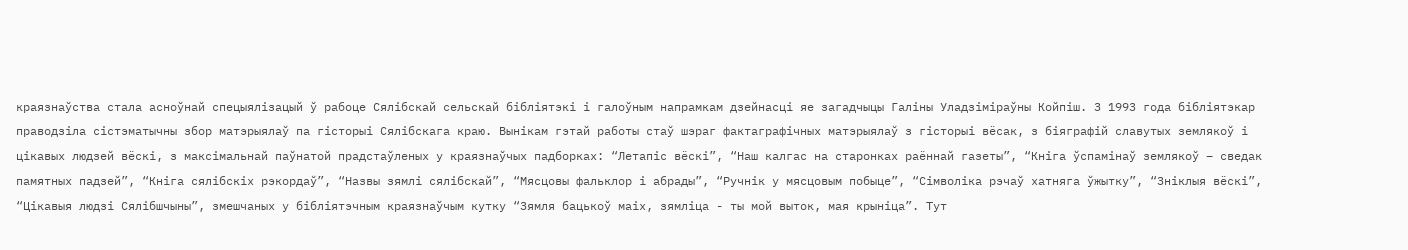краязнаўства стала асноўнай спецыялізацый ў рабоце Сялібскай сельскай бібліятэкі і галоўным напрамкам дзейнасці яе загадчыцы Галіны Уладзіміраўны Койпіш. З 1993 года бібліятэкар праводзіла сістэматычны збор матэрыялаў па гісторыі Сялібскага краю. Вынікам гэтай работы стаў шэраг фактаграфічных матэрыялаў з гісторыі вёсак, з біяграфій славутых землякоў і цікавых людзей вёскі, з максімальнай паўнатой прадстаўленых у краязнаўчых падборках: “Летапіс вёскі”, “Наш калгас на старонках раённай газеты”, “Кніга ўспамінаў землякоў – сведак памятных падзей”, “Кніга сялібскіх рэкордаў”, “Назвы зямлі сялібскай”, “Мясцовы фальклор і абрады”, “Ручнік у мясцовым побыце”, “Сімволіка рэчаў хатняга ўжытку”, “Зніклыя вёскі”, “Цікавыя людзі Сялібшчыны”, змешчаных у бібліятэчным краязнаўчым кутку “Зямля бацькоў маіх, зямліца - ты мой выток, мая крыніца”. Тут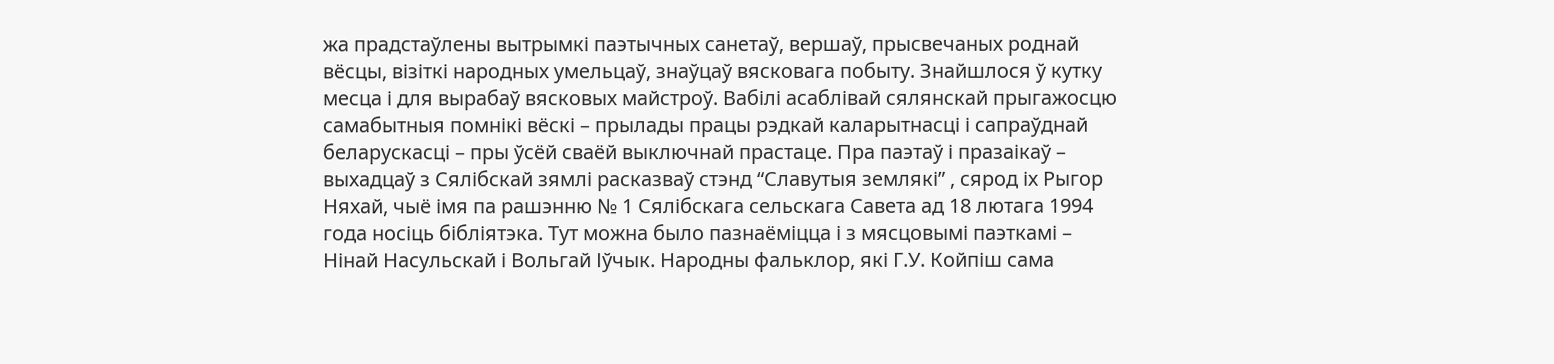жа прадстаўлены вытрымкі паэтычных санетаў, вершаў, прысвечаных роднай вёсцы, візіткі народных умельцаў, знаўцаў вясковага побыту. Знайшлося ў кутку месца і для вырабаў вясковых майстроў. Вабілі асаблівай сялянскай прыгажосцю самабытныя помнікі вёскі – прылады працы рэдкай каларытнасці і сапраўднай беларускасці – пры ўсёй сваёй выключнай прастаце. Пра паэтаў і празаікаў – выхадцаў з Сялібскай зямлі расказваў стэнд “Славутыя землякі” , сярод іх Рыгор Няхай, чыё імя па рашэнню № 1 Сялібскага сельскага Савета ад 18 лютага 1994 года носіць бібліятэка. Тут можна было пазнаёміцца і з мясцовымі паэткамі – Нінай Насульскай і Вольгай Іўчык. Народны фальклор, які Г.У. Койпіш сама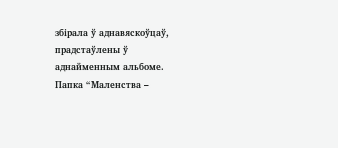збірала ў аднавяскоўцаў, прадстаўлены ў аднайменным альбоме. Папка “Маленства –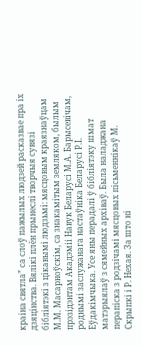краіна святла” са слоў пажылых людзей расказвае пра іх дзяцінства. Вялікі плён прынеслі творчыя сувязі бібліятэкі з цікавымі людзьмі: мясцовым краязнаўцам М.М. Масарноўскім, са знакамітым земляком, былым прэзідэнтам Акадэміі Навук Беларусі М.А. Барысевічам, роднымі заслужанага настаўніка Беларусі Р.І. Еўдакімчыка. Усе яны перадалі ў бібліятэку шмат матэрыялаў з сямейных архіваў. Была наладжана перапіска з родзічамі мясцовых пісьменнікаў М. Скрыпкі і Р. Нехая. За што ні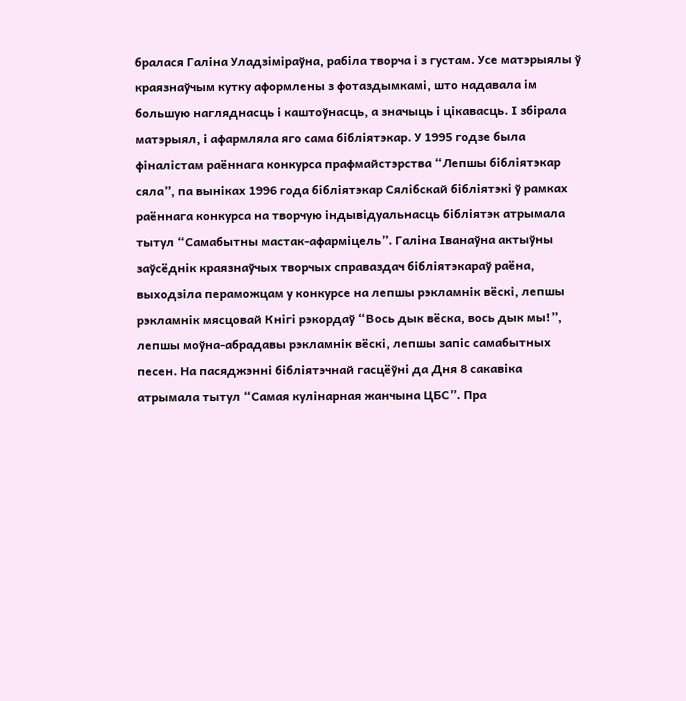бралася Галіна Уладзіміраўна, рабіла творча і з густам. Усе матэрыялы ў краязнаўчым кутку аформлены з фотаздымкамі, што надавала ім большую нагляднасць і каштоўнасць, а значыць і цікавасць. І збірала матэрыял, і афармляла яго сама бібліятэкар. У 1995 годзе была фіналістам раённага конкурса прафмайстэрства “Лепшы бібліятэкар сяла”, па выніках 1996 года бібліятэкар Сялібскай бібліятэкі ў рамках раённага конкурса на творчую індывідуальнасць бібліятэк атрымала тытул “Самабытны мастак-афарміцель”. Галіна Іванаўна актыўны заўсёднік краязнаўчых творчых справаздач бібліятэкараў раёна, выходзіла пераможцам у конкурсе на лепшы рэкламнік вёскі, лепшы рэкламнік мясцовай Кнігі рэкордаў “Вось дык вёска, вось дык мы!”, лепшы моўна-абрадавы рэкламнік вёскі, лепшы запіс самабытных песен. На пасяджэнні бібліятэчнай гасцёўні да Дня 8 сакавіка атрымала тытул “Самая кулінарная жанчына ЦБС”. Пра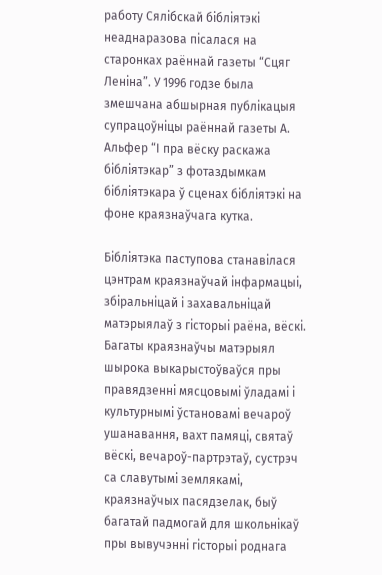работу Сялібскай бібліятэкі неаднаразова пісалася на старонках раённай газеты “Сцяг Леніна”. У 1996 годзе была змешчана абшырная публікацыя супрацоўніцы раённай газеты А. Альфер “І пра вёску раскажа бібліятэкар” з фотаздымкам бібліятэкара ў сценах бібліятэкі на фоне краязнаўчага кутка.

Бібліятэка паступова станавілася цэнтрам краязнаўчай інфармацыі, збіральніцай і захавальніцай матэрыялаў з гісторыі раёна, вёскі. Багаты краязнаўчы матэрыял шырока выкарыстоўваўся пры правядзенні мясцовымі ўладамі і культурнымі ўстановамі вечароў ушанавання, вахт памяці, святаў вёскі, вечароў-партрэтаў, сустрэч са славутымі землякамі, краязнаўчых пасядзелак, быў багатай падмогай для школьнікаў пры вывучэнні гісторыі роднага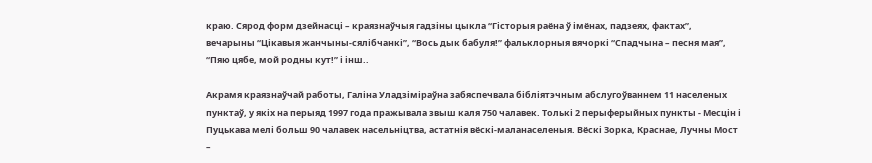краю. Сярод форм дзейнасці – краязнаўчыя гадзіны цыкла “Гісторыя раёна ў імёнах, падзеях, фактах”, вечарыны “Цікавыя жанчыны-сялібчанкі”, “Вось дык бабуля!” фальклорныя вячоркі “Спадчына – песня мая”, “Пяю цябе, мой родны кут!” і інш..

Акрамя краязнаўчай работы, Галіна Уладзіміраўна забяспечвала бібліятэчным абслугоўваннем 11 населеных пунктаў, у якіх на перыяд 1997 года пражывала звыш каля 750 чалавек. Толькі 2 перыферыйных пункты - Месцін і Пуцькава мелі больш 90 чалавек насельніцтва, астатнія вёскі-маланаселеныя. Вёскі Зорка, Краснае, Лучны Мост –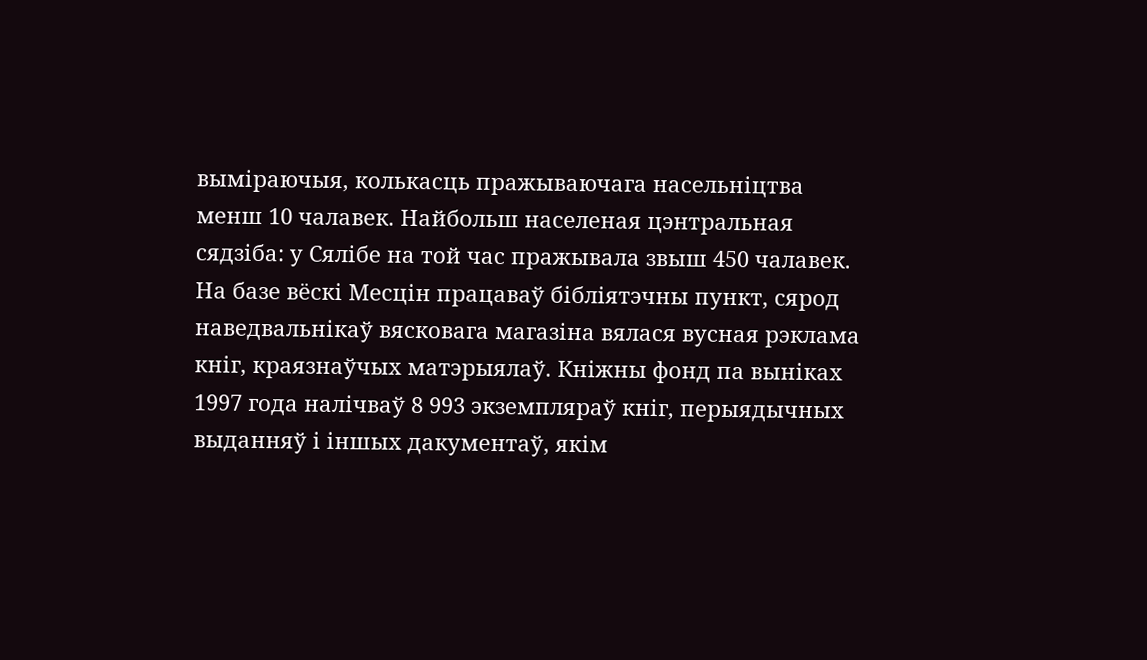выміраючыя, колькасць пражываючага насельніцтва менш 10 чалавек. Найбольш населеная цэнтральная сядзіба: у Сялібе на той час пражывала звыш 450 чалавек. На базе вёскі Месцін працаваў бібліятэчны пункт, сярод наведвальнікаў вясковага магазіна вялася вусная рэклама кніг, краязнаўчых матэрыялаў. Кніжны фонд па выніках 1997 года налічваў 8 993 экземпляраў кніг, перыядычных выданняў і іншых дакументаў, якім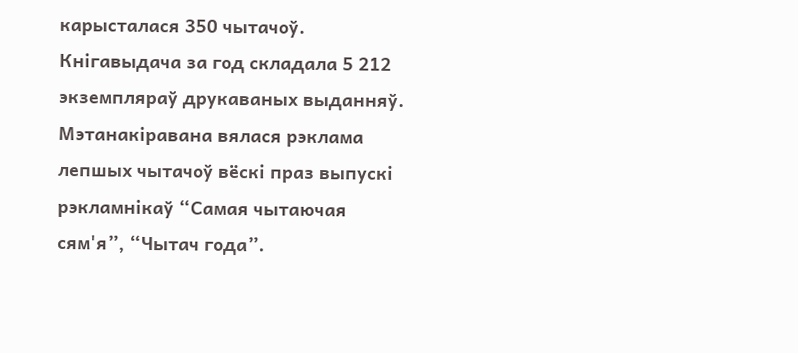карысталася 350 чытачоў. Кнігавыдача за год складала 5 212 экземпляраў друкаваных выданняў. Мэтанакіравана вялася рэклама лепшых чытачоў вёскі праз выпускі рэкламнікаў “Самая чытаючая сям'я”, “Чытач года”.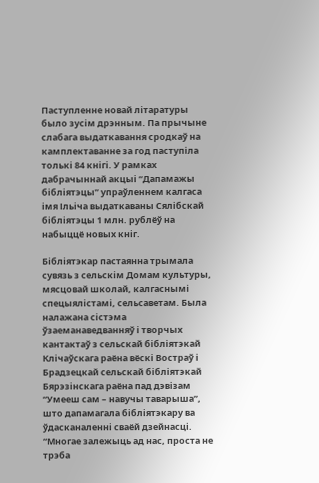Паступленне новай літаратуры было зусім дрэнным. Па прычыне слабага выдаткавання сродкаў на камплектаванне за год паступіла толькі 84 кнігі. У рамках дабрачыннай акцыі “Дапамажы бібліятэцы” упраўленнем калгаса імя Ільіча выдаткаваны Сялібскай бібліятэцы 1 млн. рублёў на набыццё новых кніг.

Бібліятэкар пастаянна трымала сувязь з сельскім Домам культуры, мясцовай школай, калгаснымі спецыялістамі, сельсаветам. Была налажана сістэма ўзаеманаведванняў і творчых кантактаў з сельскай бібліятэкай Клічаўскага раёна вёскі Востраў і Брадзецкай сельскай бібліятэкай Бярэзінскага раёна пад дэвізам “Умееш сам – навучы таварыша”, што дапамагала бібліятэкару ва ўдасканаленні сваёй дзейнасці. “Многае залежыць ад нас, проста не трэба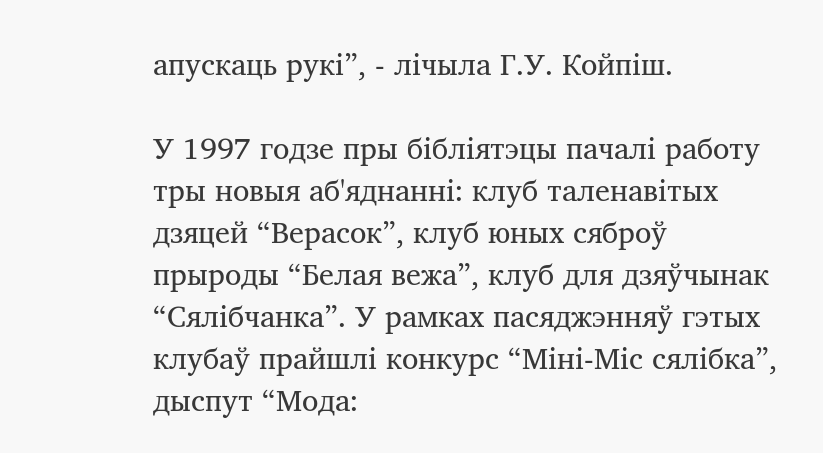апускаць рукі”, - лічыла Г.У. Койпіш.

У 1997 годзе пры бібліятэцы пачалі работу тры новыя аб'яднанні: клуб таленавітых дзяцей “Верасок”, клуб юных сяброў прыроды “Белая вежа”, клуб для дзяўчынак “Сялібчанка”. У рамках пасяджэнняў гэтых клубаў прайшлі конкурс “Міні-Міс сялібка”, дыспут “Мода: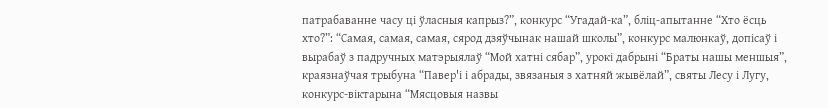патрабаванне часу ці ўласныя капрыз?”, конкурс “Угадай-ка”, бліц-апытанне “Хто ёсць хто?”: “Самая, самая, самая, сярод дзяўчынак нашай школы”, конкурс малюнкаў, допісаў і вырабаў з падручных матэрыялаў “Мой хатні сябар”, урокі дабрыні “Браты нашы меншыя”, краязнаўчая трыбуна “Павер'і і абрады, звязаныя з хатняй жывёлай”, святы Лесу і Лугу, конкурс-віктарына “Мясцовыя назвы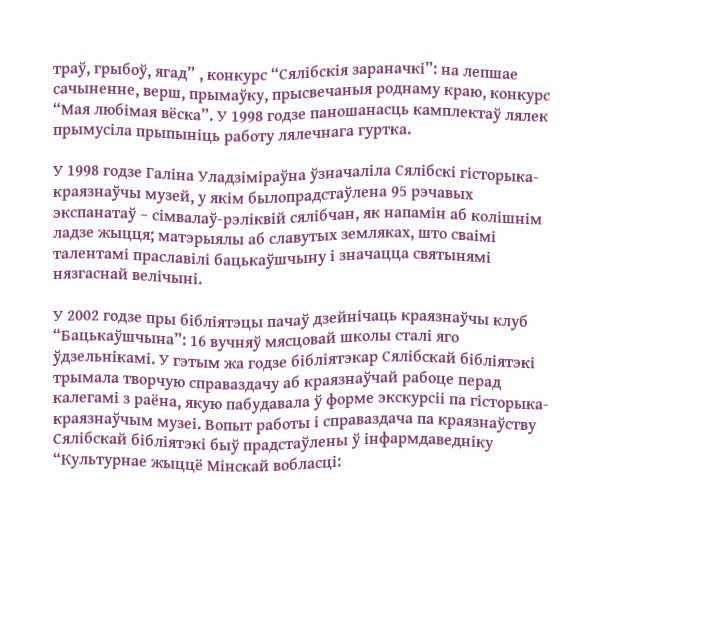траў, грыбоў, ягад” , конкурс “Сялібскія зараначкі”: на лепшае сачыненне, верш, прымаўку, прысвечаныя роднаму краю, конкурс “Мая любімая вёска”. У 1998 годзе паношанасць камплектаў лялек прымусіла прыпыніць работу лялечнага гуртка.

У 1998 годзе Галіна Уладзіміраўна ўзначаліла Сялібскі гісторыка-краязнаўчы музей, у якім былопрадстаўлена 95 рэчавых экспанатаў – сімвалаў-рэліквій сялібчан, як напамін аб колішнім ладзе жыцця; матэрыялы аб славутых земляках, што сваімі талентамі праславілі бацькаўшчыну і значацца святынямі нязгаснай велічыні.

У 2002 годзе пры бібліятэцы пачаў дзейнічаць краязнаўчы клуб “Бацькаўшчына”: 16 вучняў мясцовай школы сталі яго ўдзельнікамі. У гэтым жа годзе бібліятэкар Сялібскай бібліятэкі трымала творчую справаздачу аб краязнаўчай рабоце перад калегамі з раёна, якую пабудавала ў форме экскурсіі па гісторыка-краязнаўчым музеі. Вопыт работы і справаздача па краязнаўству Сялібскай бібліятэкі быў прадстаўлены ў інфармдаведніку “Культурнае жыццё Мінскай вобласці: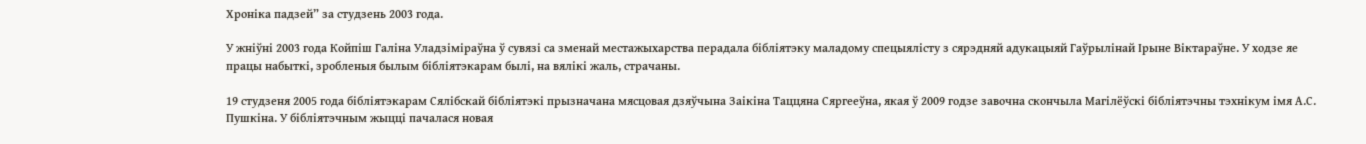Хроніка падзей” за студзень 2003 года.

У жніўні 2003 года Койпіш Галіна Уладзіміраўна ў сувязі са зменай местажыхарства перадала бібліятэку маладому спецыялісту з сярэдняй адукацыяй Гаўрылінай Ірыне Віктараўне. У ходзе яе працы набыткі, зробленыя былым бібліятэкарам былі, на вялікі жаль, страчаны.

19 студзеня 2005 года бібліятэкарам Сялібскай бібліятэкі прызначана мясцовая дзяўчына Заікіна Таццяна Сяргееўна, якая ў 2009 годзе завочна скончыла Магілёўскі бібліятэчны тэхнікум імя А.С. Пушкіна. У бібліятэчным жыцці пачалася новая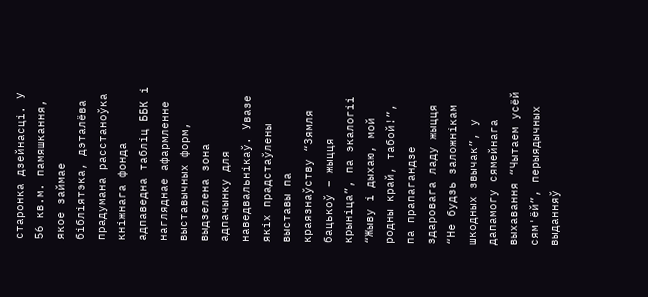старонка дзейнасці. У 56 кв.м. памяшкання, якое займае бібліятэка, дэталёва прадумана расстаноўка кніжнага фонда адпаведна табліц ББК і нагляднае афармленне выставычных форм, выдзелена зона адпачынку для наведвальнікаў. Увазе якіх прадстаўлены выставы па краязнаўству “Зямля бацькоў – жыцця крыніца”, па экалогіі “Жыву і дыхаю, мой родны край, табой!”, па прапагандзе здаровага ладу жыцця “Не будзь заложнікам шкодных звычак”, у дапамогу сямейнага выхавання “Чытаем усёй сям'ёй”, перыядычных выданняў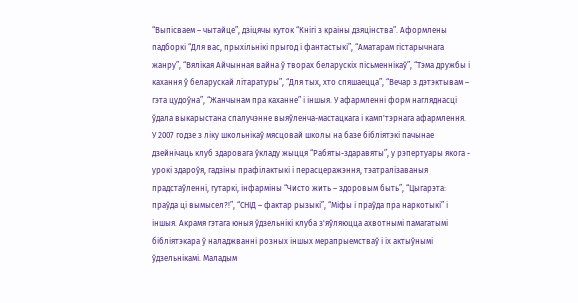“Выпісваем – чытайце”, дзіцячы куток “Кнігі з краіны дзяцінства”. Аформлены падборкі “Для вас, прыхільнікі прыгод і фантастыкі”, “Аматарам гістарычнага жанру”, “Вялікая Айчынная вайна ў творах беларускіх пісьменнікаў”, “Тэма дружбы і кахання ў беларускай літаратуры”, “Для тых, хто спяшаецца”, “Вечар з дэтэктывам – гэта цудоўна”, “Жанчынам пра каханне” і іншыя. У афармленні форм нагляднасці ўдала выкарыстана спалучэнне выяўленча-мастацкага і камп'тэрнага афармлення. У 2007 годзе з ліку школьнікаў мясцовай школы на базе бібліятэкі пачынае дзейнічаць клуб здаровага ўкладу жыцця “Рабяты-здаравяты”, у рэпертуары якога - урокі здароўя, гадзіны прафілактыкі і перасцеражэння, тэатралізаваныя прадстаўленні, гутаркі, інфарміны “Чисто жить – здоровым быть”, “Цыгарэта: праўда ці вымысел?!”, “СНІД – фактар рызыкі”, “Міфы і праўда пра наркотыкі” і іншыя. Акрамя гэтага юныя ўдзельнікі клуба з'яўляюцца ахвотнымі памагатымі бібліятэкара ў наладжванні розных іншых мерапрыемстваў і іх актыўнымі ўдзельнікамі. Маладым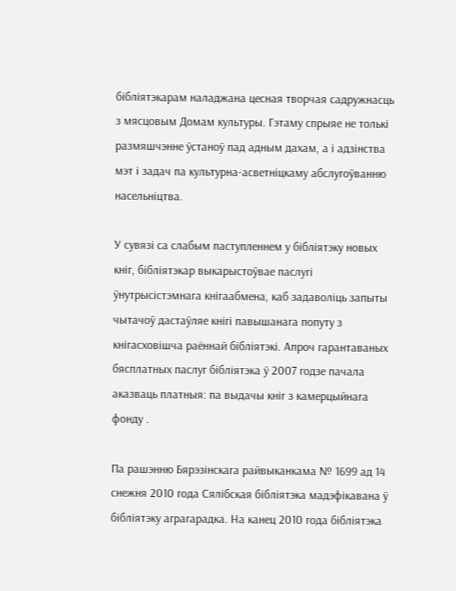бібліятэкарам наладжана цесная творчая садружнасць з мясцовым Домам культуры. Гэтаму спрыяе не толькі размяшчэнне ўстаноў пад адным дахам, а і адзінства мэт і задач па культурна-асветніцкаму абслугоўванню насельніцтва.

У сувязі са слабым паступленнем у бібліятэку новых кніг, бібліятэкар выкарыстоўвае паслугі ўнутрысістэмнага кнігаабмена, каб задаволіць запыты чытачоў дастаўляе кнігі павышанага попуту з кнігасховішча раённай бібліятэкі. Апроч гарантаваных бясплатных паслуг бібліятэка ў 2007 годзе пачала аказваць платныя: па выдачы кніг з камерцыйнага фонду .

Па рашэнню Бярэзінскага райвыканкама № 1699 ад 14 снежня 2010 года Сялібская бібліятэка мадэфікавана ў бібліятэку аграгарадка. На канец 2010 года бібліятэка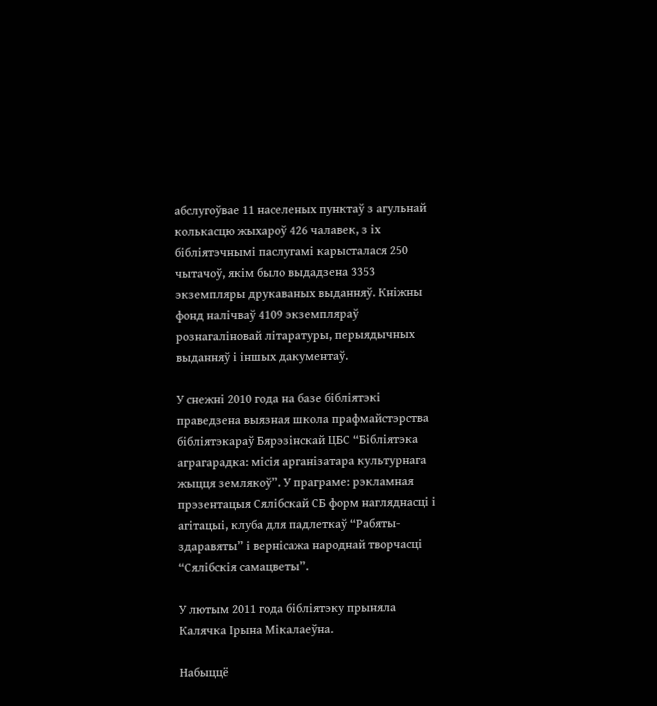абслугоўвае 11 населеных пунктаў з агульнай колькасцю жыхароў 426 чалавек, з іх бібліятэчнымі паслугамі карысталася 250 чытачоў, якім было выдадзена 3353 экземпляры друкаваных выданняў. Кніжны фонд налічваў 4109 экземпляраў рознагаліновай літаратуры, перыядычных выданняў і іншых дакументаў.

У снежні 2010 года на базе бібліятэкі праведзена выязная школа прафмайстэрства бібліятэкараў Бярэзінскай ЦБС “Бібліятэка аграгарадка: місія арганізатара культурнага жыцця землякоў”. У праграме: рэкламная прэзентацыя Сялібскай СБ форм нагляднасці і агітацыі, клуба для падлеткаў “Рабяты-здаравяты” і вернісажа народнай творчасці “Сялібскія самацветы”.

У лютым 2011 года бібліятэку прыняла Калячка Ірына Мікалаеўна.

Набыццё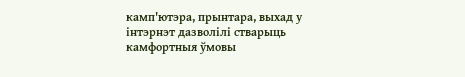камп'ютэра, прынтара, выхад у інтэрнэт дазволілі стварыць камфортныя ўмовы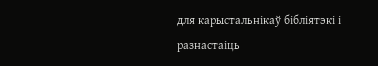для карыстальнікаў бібліятэкі і разнастаіць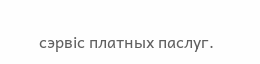сэрвіс платных паслуг.